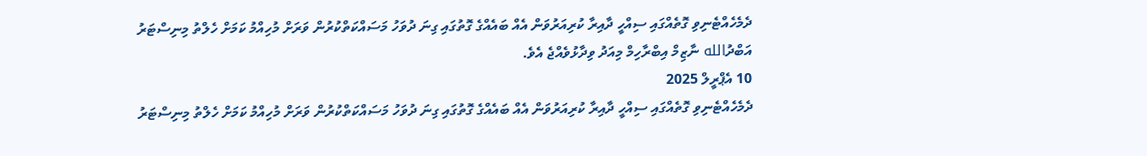ދެމެހެއްޓެނިވި ގޮތެއްގައި ސިއްހީ ދާއިރާ ކުރިއަރުވަން އެއް ބައެއްގެ ގޮތުގައި ގިނަ ދުވަހު މަސައްކަތްކުރުން ވަރަށް މުހިއްމު ކަމަށް ހެލްތު މިނިސްޓަރު އަބްދުالله ނާޒިމް އިބްރާހިމް މިއަދު ވިދާޅުވެއްޖެ އެވެ.
10 އެޕްރީލް 2025
ދެމެހެއްޓެނިވި ގޮތެއްގައި ސިއްހީ ދާއިރާ ކުރިއަރުވަން އެއް ބައެއްގެ ގޮތުގައި ގިނަ ދުވަހު މަސައްކަތްކުރުން ވަރަށް މުހިއްމު ކަމަށް ހެލްތު މިނިސްޓަރު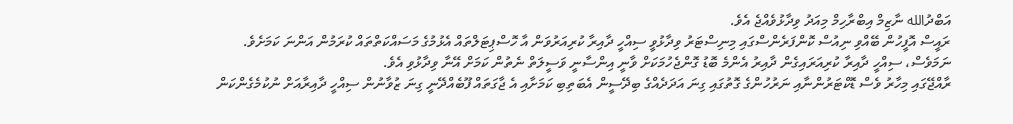އަބްދުالله ނާޒިމް އިބްރާހިމް މިއަދު ވިދާޅުވެއްޖެ އެވެ.
ރައީސް އޮފީހުން ބޭއްވި ނިއުސް ކޮންފަރެންސްގައި މިނިސްޓަރު ވިދާޅުވީ ސިއްހީ ދާއިރާ ކުރިއަރުވަން އާ ހޮސްޕިޓަލްތައް އެޅުމުގެ މަސައްކަތްތައް ކުރަމުން އަންނަ ކަމަށެވެ. ނަމަވެސް، ސިއްހީ ދާއިރާ ކުރިއަރައިގެން ދާއިރު އެންމެ ބޮޑު ގޮންޖެހުމަކަށް ވާނީ އިންސާނީ ވަސީލަތް ނެތުން ކަމަށް އޭނާ ވިދާޅުވި އެވެ.
ރާއްޖޭގައި މިހާރު ވެސް ޑޮކްޓަރުންނާއި ނަރުހުންގެ ގޮތުގައި ގިނަ އަދަދެއްގެ ބިދޭސީން އެބަތިބި ކަމަށާއި އެ ޖާގަތައް ފޫބެއްދޭނީ ގިނަ ޒުވާނުން ސިއްހީ ދާއިރާއަށް ނުކުމެގެންކަން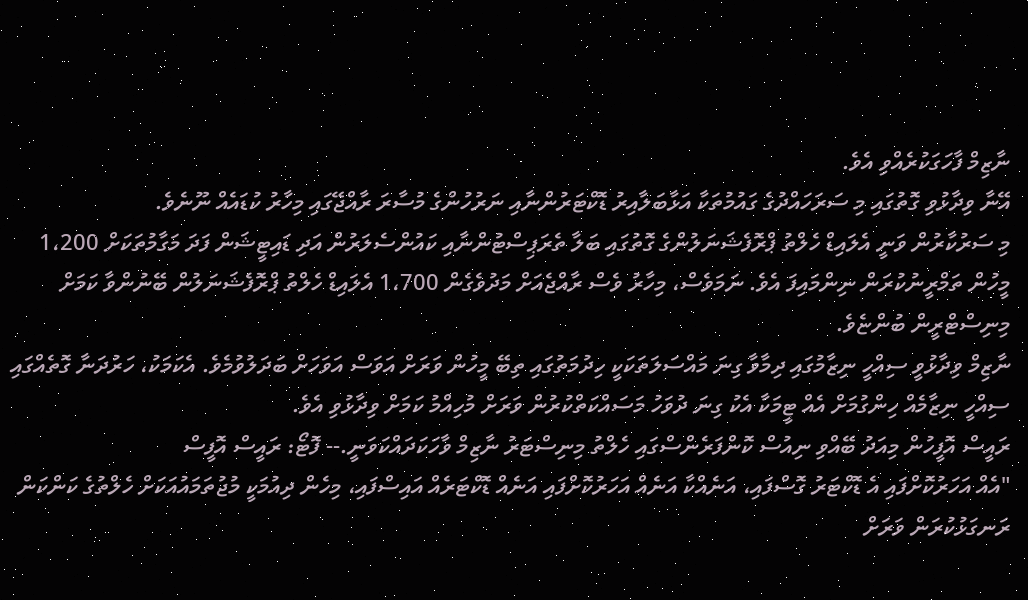ނާޒިމް ފާހަގަކުރެއްވި އެވެ.
އޭނާ ވިދާޅުވި ގޮތުގައި މި ސަރަހައްދުގެ ގައުމުތަކާ އަޅާބަލާއިރު ޑޮކްޓަރުންނާއި ނަރުހުންގެ މުސާރަ ރާއްޖޭގައި މިހާރު ކުޑައެއް ނޫނެވެ.
މި ސަރުކާރުން ވަނީ އެލައިޑް ހެލްތު ޕްރޮފެޝަނަލުންގެ ގޮތުގައި ބަލާ ތެރަޕިސްޓުންނާއި ކައުންސެލަރުން އަދި ޑައިޓީޝަން ފަދަ މަގާމުތަކަށް 1،200 މީހުން ތަމްރީނުކުރަން ނިންމައިފަ އެވެ. ނަމަވެސް، މިހާރު ވެސް ރާއްޖެއަށް މަދުވެގެން 1،700 އެލައިޑް ހެލްތު ޕްރޮފެޝަނަލުން ބޭނުންވާ ކަމަށް މިނިސްޓްރީން ބުންޏެވެ.
ނާޒިމް ވިދާޅުވީ ސިއްހީ ނިޒާމުގައި ދިމާވާ ގިނަ މައްސަލަތަކަކީ ހިދުމަތުގައި ތިބޭ މީހުން ވަރަށް އަވަސް އަވަހަށް ބަދަލުވުމެވެ. އެކަމަކު، ހަރުދަނާ ގޮތެއްގައި ސިއްހީ ނިޒާމެއް ހިންގުމަށް އެއް ޓީމަކާ އެކު ގިނަ ދުވަހު މަސައްކަތްކުރުން ވަރަށް މުހިއްމު ކަމަށް ވިދާޅުވި އެވެ.
ރައީސް އޮފީހުން މިއަދު ބޭއްވި ނިއުސް ކޮންފަރެންސްގައި ހެލްތު މިނިސްޓަރު ނާޒިމް ވާހަކަދައްކަވަނީ.-- ފޮޓޯ: ރައީސް އޮފީސް
"އެއް އަހަރުކޮށްފައި އެ ޑޮކްޓަރު ގޮސްފައި، އަނެއްކާ އަނެއް އަހަރުކޮށްފައި އަނެއް ޑޮކްޓަރެއް އައިސްފައި، މިހެން ދިއުމަކީ މުޖުތަމައުއަކަށް ހެލްތުގެ ކަންކަން ރަނގަޅުކުރަން ވަރަށް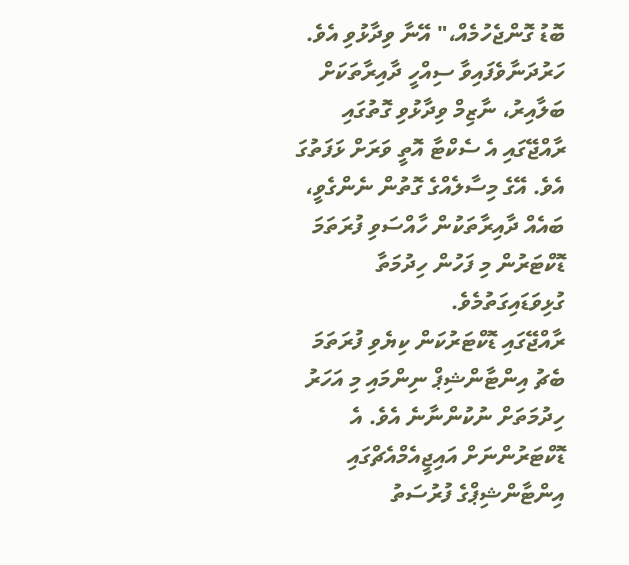ބޮޑު ގޮންޖެހުމެއް،" އޭނާ ވިދާޅުވި އެވެ.
ހަރުދަނާވެފައިވާ ސިއްހީ ދާއިރާތަކަށް ބަލާއިރު، ނާޒިމް ވިދާޅުވި ގޮތުގައި ރާއްޖޭގައި އެ ސެކްޓާ އޮތީ ވަރަށް ޅަފަތުގަ އެވެ. އޭގެ މިސާލެއްގެ ގޮތުން ނެންގެވީ، ބައެއް ދާއިރާތަކުން ހާއްސަވި ފުރަތަމަ ޑޮކްޓަރުން މި ފަހުން ހިދުމަތާ ގުޅިވަޑައިގަތުމެވެ.
ރާއްޖޭގައި ޑޮކްޓަރުކަން ކިޔެވި ފުރަތަމަ ބެޗު އިންޓާންޝިޕް ނިންމައި މި އަހަރު ހިދުމަތަށް ނުކުންނާނެ އެވެ. އެ ޑޮކްޓަރުންނަށް އައިޖީއެމްއެޗްގައި އިންޓާންޝިޕްގެ ފުރުސަތު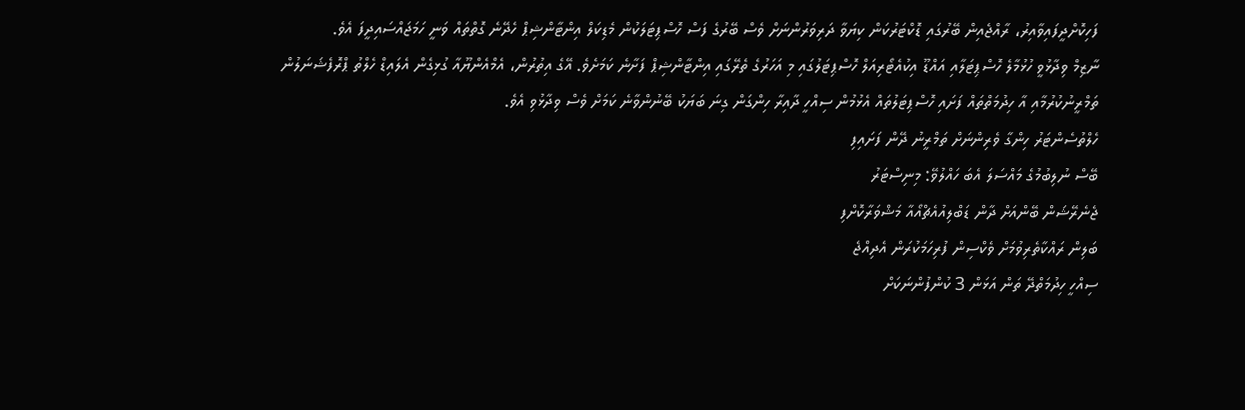ފަހިކޮށްދީފައިވާއިރު، ރާއްޖެއިން ބޭރުގައި ޑޮކްޓަރުކަން ކިޔަވާ ދަރިވަރުންނަށް ވެސް ބޭރުގެ ފަސް ހޮސްޕިޓަލަކުން މެޑިކަލް އިންޓާންޝިޕް ހެދޭނެ ގޮތްތައް ވަނީ ހަމަޖައްސައިދީފަ އެވެ.
ނާޒިމް ވިދާޅުވީ ހުޅުމާލެ ހޮސްޕިޓަލާއި އައްޑޫ އިކުއެޓޯރިއަލް ހޮސްޕިޓަލުގައި މި އަހަރުގެ ތެރޭގައި އިންޓާންޝިޕް ފަށާނެ ކަމަށެވެ. އޭގެ އިތުރުން، އެމްއެންޔޫއާ ގުޅިގެން އެލައިޑް ހެލްތު ޕްރޮފެޝަނަލުން ތަމްރީނުކުރުމާއި އާ ހިދުމަތްތައް ފަށައި ހޮސްޕިޓަލުތައް އެޅުމުން ސިއްހީ ދާއިރާ ހިންގަން ގިނަ ބަޔަކު ބޭނުންވާނެ ކަމަށް ވެސް ވިދާޅުވި އެވެ.
ހެލްތުސެންޓަރު ހިންގާ ވެރިންނަށް ތަމްރީނު ދޭން ފަށައިފި
ބޭސް ނުލިބުމުގެ މައްސަލަ އެބަ ހައްލުވޭ: މިނިސްޓަރު
ޖެނެރޭޝަން ބޭންއަށް ދާން ޑަބްލިއުއެޗްއޯއާ މަޝްވަރާކޮށްފި
ބަލިން ރައްކާތެރިވުމަށް ވެކްސިން ފުރިހަމަކުރަން އެދިއްޖެ
ސިއްހީ ހިދުމަތްދޭ ތަން އަޅަން 3 ކުންފުންނަކަށް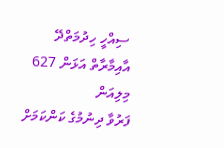ސިއްހީ ހިދުމަތްދޭ އާއިމާރާތް އަޅަން 627 މިލިއަން
ފަރުވާ ދިނުމުގެ ކަންކަމަށް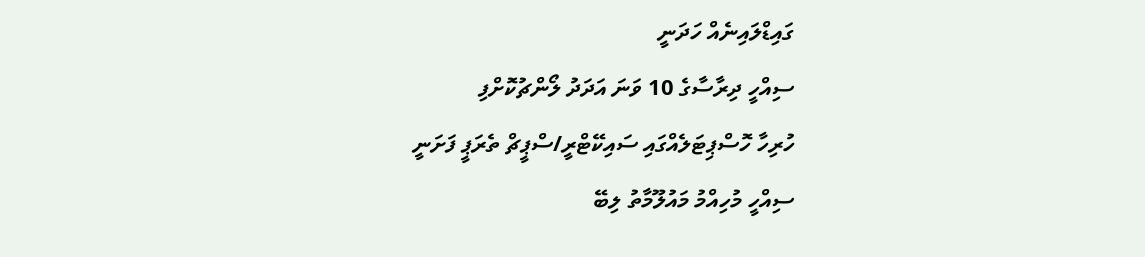ގައިޑްލައިނެއް ހަދަނީ
ސިއްހީ ދިރާސާގެ 10 ވަނަ އަދަދު ލޯންޗުކޮށްފި
ހުރިހާ ހޮސްޕިޓަލެއްގައި ސައިކޭޓްރީ/ސްޕީޗް ތެރަޕީ ފަށަނީ
ސިއްހީ މުހިއްމު މައުލޫމާތު ލިބޭ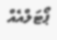ޕޯޓަލްއެއް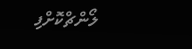ލޯންޗްކޮށްފި